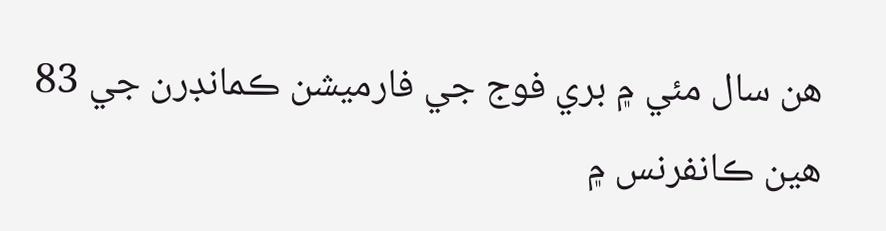هن سال مئي ۾ بري فوج جي فارميشن ڪمانڊرن جي 83 هين ڪانفرنس ۾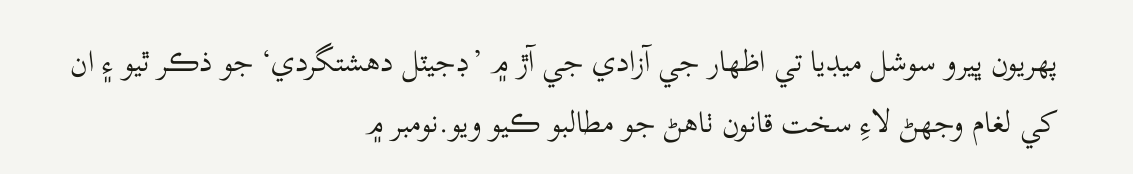پهريون ڀيرو سوشل ميڊيا تي اظهار جي آزادي جي آڙ ۾ ’ڊجيٽل دهشتگردي‘ جو ذڪر ٿيو ۽ ان کي لغام وجھڻ لاءِ سخت قانون ٺاهڻ جو مطالبو ڪيو ويو.نومبر ۾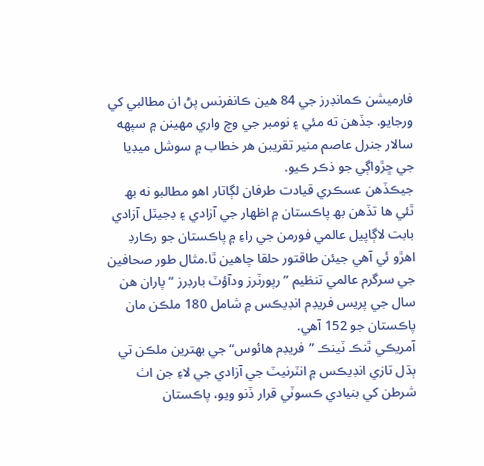فارميشن ڪمانڊرز جي 84 هين ڪانفرنس پڻ ان مطالبي کي ورجايو. جڏهن ته مئي ۽ نومبر جي وچ واري مهينن ۾ سپھه سالار جنرل عاصم منير تقريبن هر خطاب ۾ سوشل ميڊيا جي ڇڙواڳي جو ذڪر ڪيو.
جيڪڏهن عسڪري قيادت طرفان لڳاتار اھو مطالبو نه بھ ٿئي ھا تڏھن بھ پاڪستان ۾ اظهار جي آزادي ۽ ڊجيٽل آزادي بابت لاڳاپيل عالمي فورمن جي راءِ ۾ پاڪستان جو رڪارڊ اهڙو ئي آهي جيئن طاقتور حلقا چاهين ٿا.مثال طور صحافين جي سرگرم عالمي تنظيم ”رپورٽرز ودآؤٽ بارڊرز “ پاران ھن سال جي پريس فريڊم انڊيڪس ۾ شامل 180 ملڪن مان پاڪستان جو 152 آهي.
آمريڪي ٿنڪ ٽينڪ ”فريڊم هائوس“ جي بهترين ملڪن تي ٻڌل تازي انڊيڪس ۾ انٽرنيٽ جي آزادي جي لاءِ جن اٺ شرطن کي بنيادي ڪسوٽي قرار ڏنو ويو، پاڪستان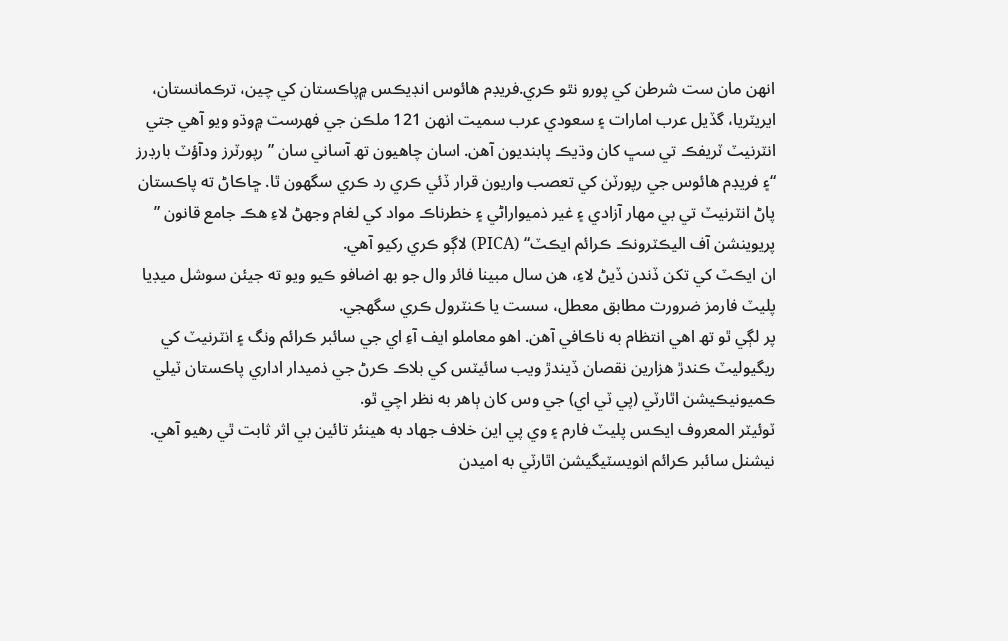انهن مان ست شرطن کي پورو نٿو ڪري.فريڊم هائوس انڊيڪس ۾پاڪستان کي چين، ترڪمانستان، ايريٽريا، گڏيل عرب امارات ۽ سعودي عرب سميت انھن 121 ملڪن جي فھرست ۾وڌو ويو آھي جتي انٽرنيٽ ٽريفڪ تي سڀ کان وڌيڪ پابنديون آهن. اسان چاھيون تھ آساني سان ”رپورٽرز ودآؤٽ بارڊرز “۽ فريڊم هائوس جي رپورٽن کي تعصب واريون قرار ڏئي ڪري رد ڪري سگھون ٿا. ڇاڪاڻ ته پاڪستان پاڻ انٽرنيٽ تي بي مھار آزادي ۽ غير ذميواراڻي ۽ خطرناڪ مواد کي لغام وجھڻ لاءِ ھڪ جامع قانون ” پريوينشن آف اليڪٽرونڪ ڪرائم ايڪٽ“ (PICA) لاڳو ڪري رکيو آهي.
ان ايڪٽ کي تکن ڏندن ڏيڻ لاءِ، هن سال مبينا فائر وال جو بھ اضافو ڪيو ويو ته جيئن سوشل ميڊيا پليٽ فارمز ضرورت مطابق معطل، سست يا ڪنٽرول ڪري سگھجي.
پر لڳي ٿو تھ اهي انتظام به ناڪافي آهن. اهو معاملو ايف آءِ اي جي سائبر ڪرائم ونگ ۽ انٽرنيٽ کي ريگيوليٽ ڪندڙ ھزارين نقصان ڏيندڙ ويب سائيٽس کي بلاڪ ڪرڻ جي ذميدار اداري پاڪستان ٽيلي ڪميونيڪيشن اٿارٽي (پي ٽي اي) جي وس کان ٻاهر به نظر اچي ٿو.
ٽوئيٽر المعروف ايڪس پليٽ فارم ۽ وي پي اين خلاف جهاد به هينئر تائين بي اثر ثابت ٿي رهيو آهي. نيشنل سائبر ڪرائم انويسٽيگيشن اٿارٽي به اميدن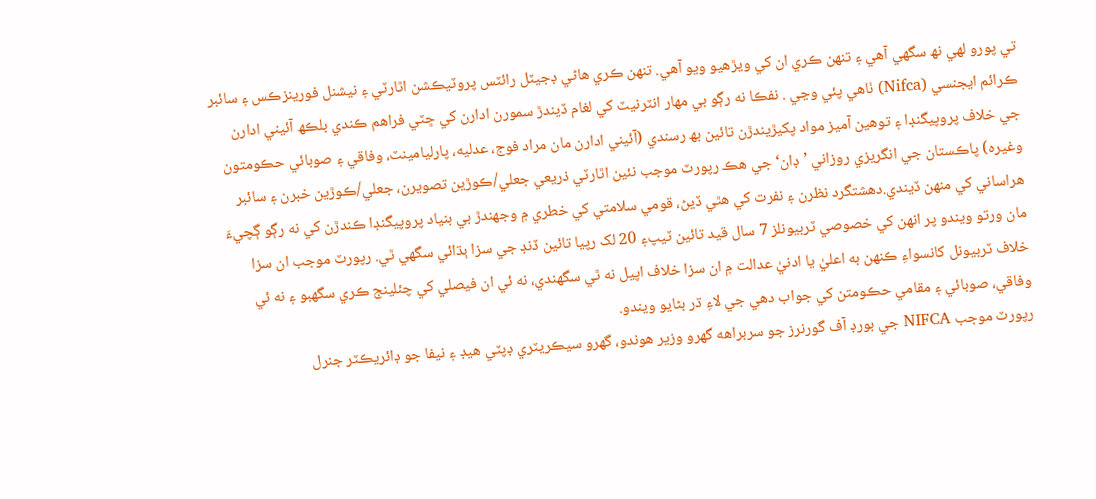تي پورو لهي نھ سگھي آھي ۽ تنھن ڪري ان کي ويڙھيو ويو آھي. تنهن ڪري هاڻي ڊجيٽل رائٽس پروٽيڪشن اٿارٽي ۽ نيشنل فورينزڪس ۽ سائبر ڪرائم ايجنسي (Nifca) ٺاهي پئي وڃي . نفڪا نه رڳو بي مھار انٽرنيٽ کي لغام ڏيندڙ سمورن ادارن کي ڇٽي فراهم ڪندي بلڪھ آئيني ادارن جي خلاف پروپيگنڊا ۽ توهين آميز مواد پکيڙيندڙن تائين بھ رسندي (آئيني ادارن مان مراد فوج، عدليه، پارليامينٽ، وفاقي ۽ صوبائي حڪومتون وغيره) پاڪستان جي انگريزي روزاني ’ڊان‘ جي ھڪ رپورٽ موجب نئين اٿارٽي ذريعي جعلي/ڪوڙين تصويرن، جعلي/ڪوڙين خبرن ۽ سائبر هراساني کي منهن ڏيندي.دھشتگرد نظرن ۽ نفرت کي هٿي ڏيڻ، قومي سلامتي کي خطري ۾ وجهندڙ بي بنياد پروپيگنڊا ڪندڙن کي نه رڳو ڳچيءَ مان ورتو ويندو پر انھن کي خصوصي ٽربيونلز 7 سال قيد تائين ٽيپ۽ 20 لک رپيا تائين ڏنڊ جي سزا ٻڌائي سگهي ٿي. رپورٽ موجب ان سزا خلاف ٽربيونل کانسواءِ ڪنهن به اعليٰ يا ادنيٰ عدالت ۾ ان سزا خلاف اپيل نه ٿي سگھندي، نه ئي ان فيصلي کي چئلينج ڪري سگھبو ۽ نه ئي وفاقي، صوبائي ۽ مقامي حڪومتن کي جواب دھي جي لاءِ ڌر بڻايو ويندو.
رپورٽ موجب NIFCA جي بورڊ آف گورنرز جو سربراهه گهرو وزير هوندو، گهرو سيڪريٽري ڊپٽي هيڊ ۽ نيفا جو ڊائريڪٽر جنرل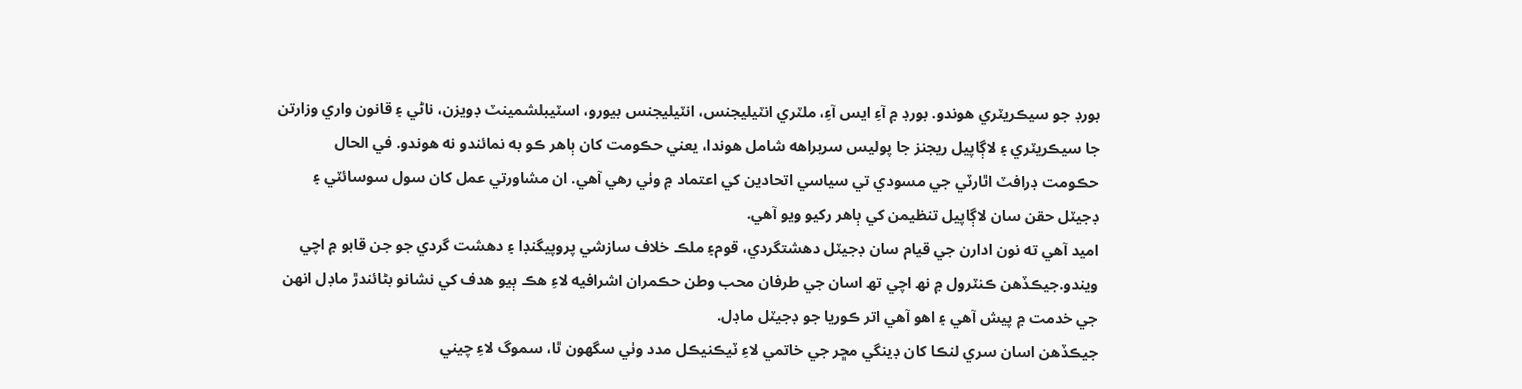بورڊ جو سيڪريٽري هوندو. بورڊ ۾ آءِ ايس آءِ، ملٽري انٽيليجنس، انٽيليجنس بيورو، اسٽيبلشمينٽ ڊويزن، ناڻي ۽ قانون واري وزارتن جا سيڪريٽري ۽ لاڳاپيل ريجنز جا پوليس سربراهه شامل هوندا، يعني حڪومت کان ٻاهر ڪو به نمائندو نه هوندو. في الحال حڪومت ڊرافٽ اٿارٽي جي مسودي تي سياسي اتحادين کي اعتماد ۾ وٺي رهي آهي. ان مشاورتي عمل کان سول سوسائٽي ۽ ڊجيٽل حقن سان لاڳاپيل تنظيمن کي ٻاھر رکيو ويو آھي.
اميد آهي ته نون ادارن جي قيام سان ڊجيٽل دهشتگردي، قوم۽ ملڪ خلاف سازشي پروپيگنڊا ۽ دهشت گردي جو جن قابو ۾ اچي ويندو.جيڪڏهن ڪنٽرول ۾ نھ اچي تھ اسان جي طرفان محب وطن حڪمران اشرافيه لاءِ هڪ ٻيو ھدف کي نشانو بڻائندڙ ماڊل انھن جي خدمت ۾ پيش آھي ۽ اھو آھي اتر ڪوريا جو ڊجيٽل ماڊل.
جيڪڏهن اسان سري لنڪا کان ڊينگي مڇر جي خاتمي لاءِ ٽيڪنيڪل مدد وٺي سگهون ٿا، سموگ لاءِ چيني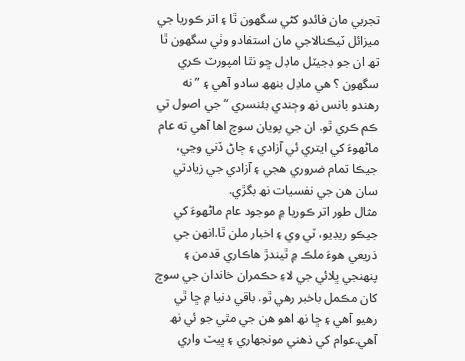تجربي مان فائدو کڻي سگھون ٿا ۽ اتر ڪوريا جي ميزائل ٽيڪنالاجي مان استفادو وٺي سگھون ٿا تھ ان جو ڊجيٽل ماڊل ڇو نٿا امپورٽ ڪري سگھون ؟ هي ماڊل بنهھ سادو آهي ۽ ”نه رهندو بانس نھ وڄندي بئنسري “ جي اصول تي ڪم ڪري ٿو. ان جي پويان سوچ اھا آهي ته عام ماڻهوءَ کي ايتري ئي آزادي ۽ ڄاڻ ڏني وڃي، جيڪا تمام ضروري هجي ۽ آزادي جي زيادتي سان ھن جي نفسيات نھ بگڙي.
مثال طور اتر ڪوريا ۾ موجود عام ماڻهوءَ کي جيڪو ريڊيو، ٽي وي ۽ اخبار ملن ٿا.انھن جي ذريعي ھوءَ ملڪ ۾ ٿيندڙ هاڪاري قدمن ۽ پنھنجي ڀلائي جي لاءِ حڪمران خاندان جي سوچ کان مڪمل باخبر رھي ٿو. باقي دنيا ۾ ڇا ٿي رهيو آهي ۽ ڇا نھ اھو ھن جي مٿي جو ئي نھ آھي.عوام کي ذهني مونجهاري ۽ ڀيٽ واري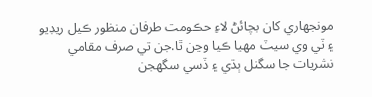مونجهاري کان بچائڻ لاءِ حڪومت طرفان منظور ڪيل ريڊيو ۽ ٽي وي سيٽ مهيا ڪيا وڃن ٿا.جن تي صرف مقامي نشريات جا سگنل ٻڌي ۽ ڏسي سگهجن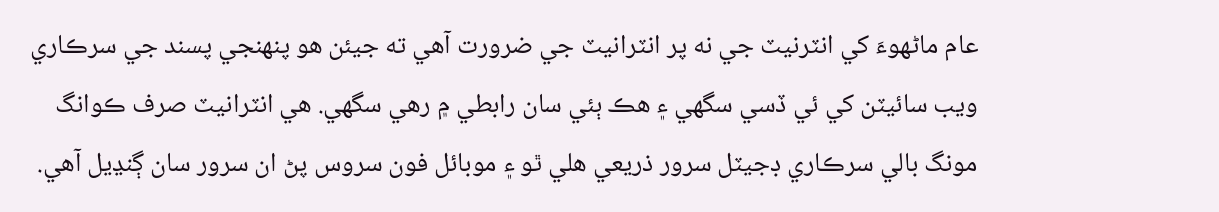عام ماڻهوءَ کي انٽرنيٽ جي نه پر انٽرانيٽ جي ضرورت آهي ته جيئن هو پنهنجي پسند جي سرڪاري ويب سائيٽن کي ئي ڏسي سگھي ۽ هڪ ٻئي سان رابطي ۾ رهي سگھي. هي انٽرانيٽ صرف ڪوانگ مونگ بالي سرڪاري ڊجيٽل سرور ذريعي هلي ٿو ۽ موبائل فون سروس پڻ ان سرور سان ڳنڍيل آهي.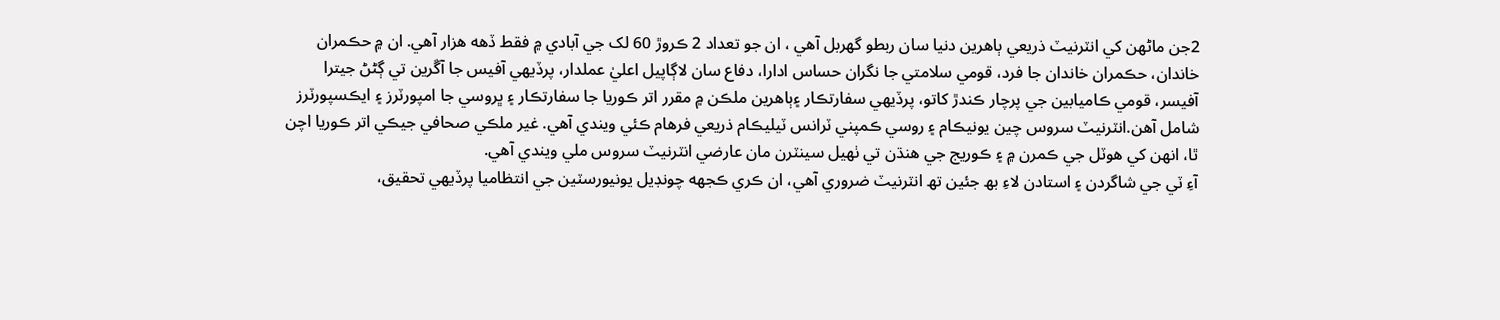2جن ماڻھن کي انٽرنيٽ ذريعي ٻاھرين دنيا سان ربطو گھربل آھي ، ان جو تعداد 2 ڪروڙ 60 لک جي آبادي ۾ فقط ڏهه هزار آهي. ان ۾ حڪمران خاندان، حڪمران خاندان جا فرد، قومي سلامتي جا نگران حساس ادارا، دفاع سان لاڳاپيل اعليٰ عملدار، پرڏيهي آفيس جا آڱرين تي ڳڻڻ جيترا آفيسر، قومي ڪاميابين جي پرچار ڪندڙ کاتو، پرڏيهي سفارتڪار ۽ٻاھرين ملڪن ۾ مقرر اتر ڪوريا جا سفارتڪار ۽ ڀروسي جا امپورٽرز ۽ ايڪسپورٽرز شامل آهن.انٽرنيٽ سروس چين يونيڪام ۽ روسي ڪمپني ٽرانس ٽيليڪام ذريعي فرھام ڪئي ويندي آهي. غير ملڪي صحافي جيڪي اتر ڪوريا اچن ٿا، انھن کي هوٽل جي ڪمرن ۾ ۽ ڪوريج جي ھنڌن تي ٺھيل سينٽرن مان عارضي انٽرنيٽ سروس ملي ويندي آھي.
آءِ ٽي جي شاگردن ۽ استادن لاءِ بھ جئين تھ انٽرنيٽ ضروري آهي، ان ڪري ڪجهه چونڊيل يونيورسٽين جي انتظاميا پرڏيهي تحقيق،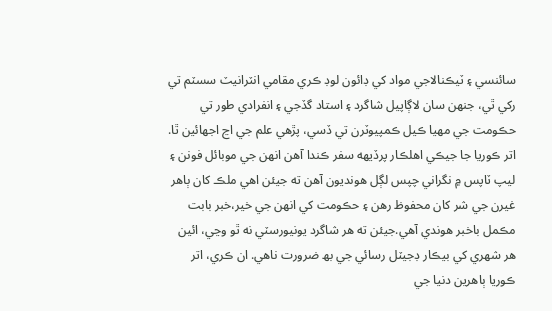سائنسي ۽ ٽيڪنالاجي مواد کي ڊائون لوڊ ڪري مقامي انٽرانيٽ سسٽم تي رکي ٿي، جنهن سان لاڳاپيل شاگرد ۽ استاد گڏجي ۽ انفرادي طور تي حڪومت جي مهيا ڪيل ڪمپيوٽرن تي ڏسي، پڙھي علم جي اڃ اجھائين ٿا.
اتر ڪوريا جا جيڪي اهلڪار پرڏيهه سفر ڪندا آهن انهن جي موبائل فونن ۽ ليپ ٽاپس ۾ نگراني چپس لڳل هونديون آهن ته جيئن اھي ملڪ کان ٻاهر غيرن جي شر کان محفوظ رھن ۽ حڪومت کي انهن جي خير،خبر بابت مڪمل باخبر ھوندي آھي.جيئن ته هر شاگرد يونيورسٽي نه ٿو وڃي، ائين هر شهري کي بيڪار ڊجيٽل رسائي جي بھ ضرورت ناهي. ان ڪري، اتر ڪوريا ٻاهرين دنيا جي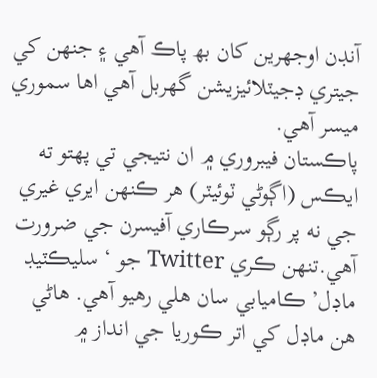آنڊن اوجھرين کان بھ پاڪ آهي ۽ جنھن کي جيتري ڊجيٽلائيزيشن گهربل آھي اھا سموري ميسر آهي.
پاڪستان فيبروري ۾ ان نتيجي تي پهتو ته ايڪس (اڳوڻي ٽوئيٽر) هر ڪنهن ايري غيري جي نه پر رڳو سرڪاري آفيسرن جي ضرورت آهي.تنهن ڪري Twitter جو ‘ سليڪٽيڊ ماڊل’ ڪاميابي سان هلي رهيو آهي. هاڻي هن ماڊل کي اتر ڪوريا جي انداز ۾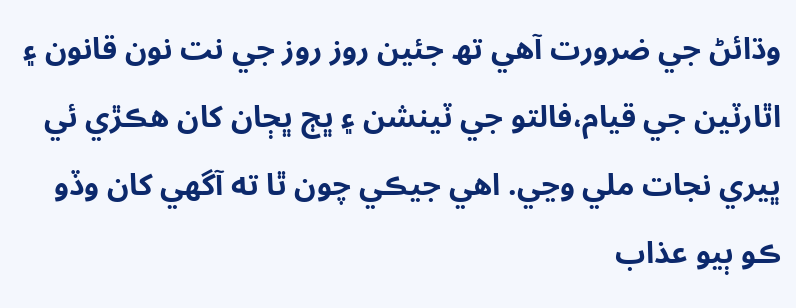وڌائڻ جي ضرورت آهي تھ جئين روز روز جي نت نون قانون ۽ اٿارٽين جي قيام،فالتو جي ٽينشن ۽ ڀڄ ڀڄان کان ھڪڙي ئي ڀيري نجات ملي وڃي. اھي جيڪي چون ٿا ته آگھي کان وڏو ڪو ٻيو عذاب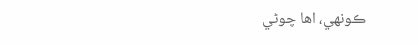ڪونھي، اھا چوڻي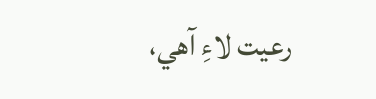رعيت لاءِ آھي،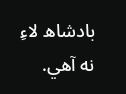بادشاھ لاءِ نه آھي.